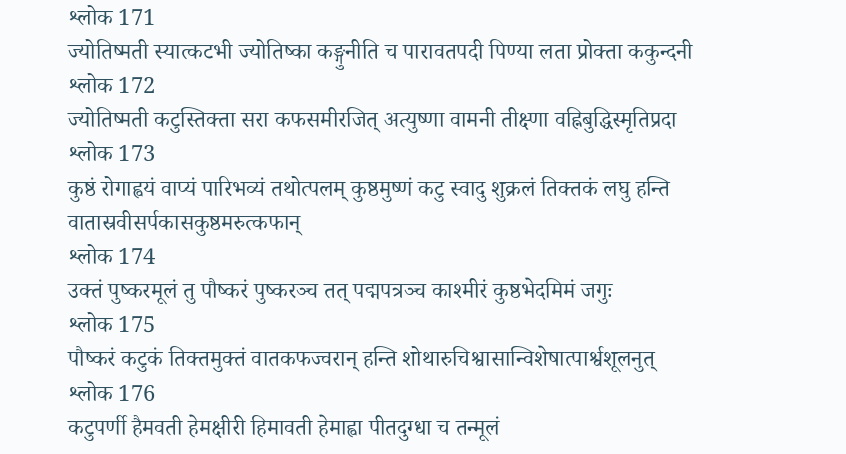श्लोक 171
ज्योतिष्मती स्यात्कटभी ज्योतिष्का कङ्गुनीति च पारावतपदी पिण्या लता प्रोक्ता ककुन्दनी
श्लोक 172
ज्योतिष्मती कटुस्तिक्ता सरा कफसमीरजित् अत्युष्णा वामनी तीक्ष्णा वह्निबुद्धिस्मृतिप्रदा
श्लोक 173
कुष्ठं रोगाह्वयं वाप्यं पारिभव्यं तथोत्पलम् कुष्ठमुष्णं कटु स्वादु शुक्रलं तिक्तकं लघु हन्ति वातास्रवीसर्पकासकुष्ठमरुत्कफान्
श्लोक 174
उक्तं पुष्करमूलं तु पौष्करं पुष्करञ्च तत् पद्मपत्रञ्च काश्मीरं कुष्ठभेदमिमं जगुः
श्लोक 175
पौष्करं कटुकं तिक्तमुक्तं वातकफज्वरान् हन्ति शोथारुचिश्वासान्विशेषात्पार्श्वशूलनुत्
श्लोक 176
कटुपर्णी हैमवती हेमक्षीरी हिमावती हेमाह्वा पीतदुग्धा च तन्मूलं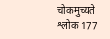चोकमुच्यते
श्लोक 177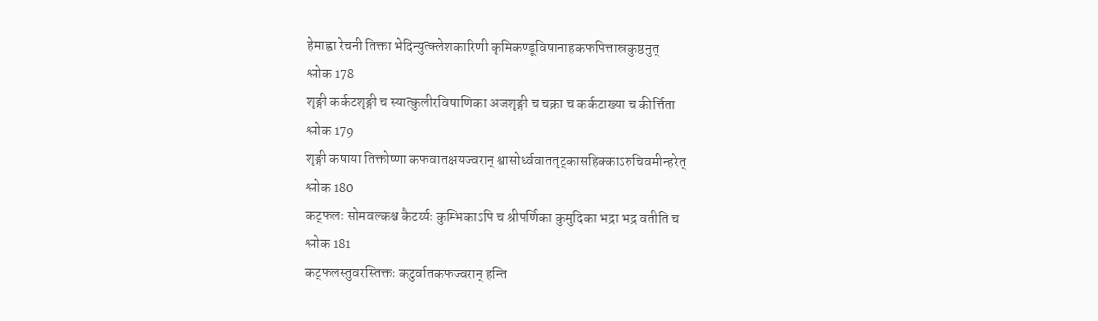हेमाह्वा रेचनी तिक्ता भेदिन्युत्क्लेशकारिणी कृमिकण्डूविषानाहकफपित्तास्रकुष्ठनुत्
श्लोक 178
शृङ्गी कर्कटशृङ्गी च स्यात्कुलीरविषाणिका अजशृङ्गी च चक्रा च कर्कटाख्या च कीर्त्तिता
श्लोक 179
शृङ्गी कषाया तिक्तोष्णा कफवातक्षयज्वरान् श्वासोर्ध्ववाततृट्कासहिक्काऽरुचिवमीन्हरेत्
श्लोक 180
कट्फलः सोमवल्कश्च कैटर्य्यः कुम्भिकाऽपि च श्रीपर्णिका कुमुदिका भद्रा भद्र वतीति च
श्लोक 181
कट्फलस्तुवरस्तिक्तः कटुर्वातकफज्वरान् हन्ति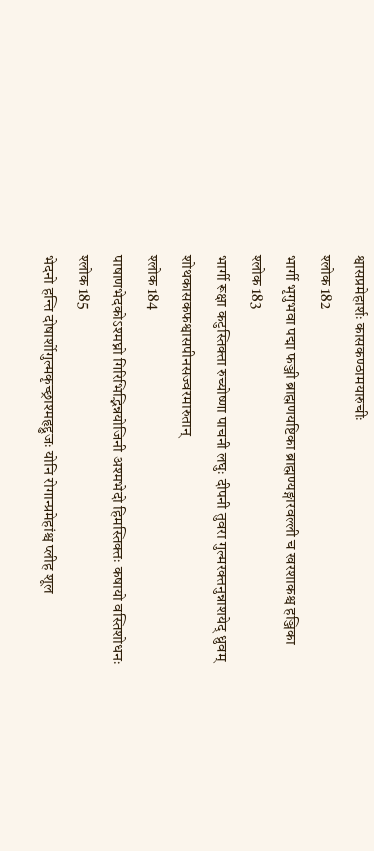श्वासप्रमेहार्शः कासकण्ठामयारुचीः
श्लोक 182
भार्गी भृगुभवा पद्मा फञ्जी ब्राह्मणयष्टिका ब्राह्मण्यङ्गारवल्ली च खरशाकश्च हञ्जिका
श्लोक 183
भार्गी रूक्षा कटुस्तिक्ता रुच्योष्णा पाचनी लघुः दीपनी तुवरा गुल्मरक्तनुन्नाशयेद् ध्रुवम् शोथकासकफश्वासपीनसज्वरमारुतान्
श्लोक 184
पाषाणभेदकोऽश्मघ्नो गिरिभिद्भिन्नयोजिनी अश्मभेदो हिमस्तिक्तः कषायो वस्तिशोधनः
श्लोक 185
भेदनो हन्ति दोषार्शोगुल्मकृच्छ्राश्महृद्द्रुजः योनि रोगान्प्रमेहांश्च प्लीह शूल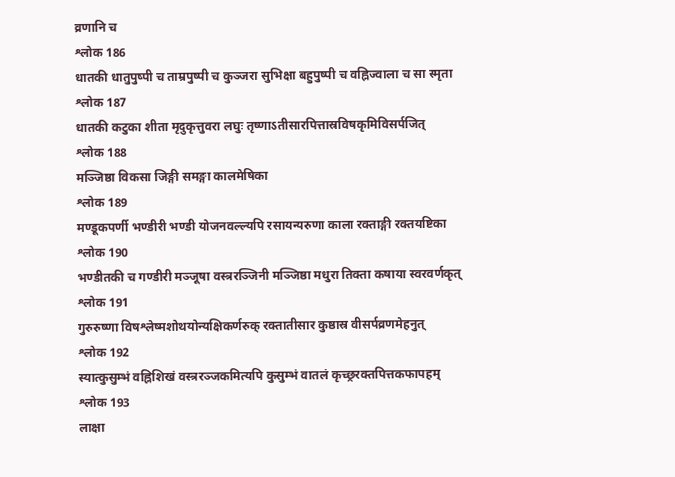व्रणानि च
श्लोक 186
धातकी धातुपुष्पी च ताम्रपुष्पी च कुञ्जरा सुभिक्षा बहुपुष्पी च वह्निज्वाला च सा स्मृता
श्लोक 187
धातकी कटुका शीता मृदुकृत्तुवरा लघुः तृष्णाऽतीसारपित्तास्रविषकृमिविसर्पजित्
श्लोक 188
मञ्जिष्ठा विकसा जिङ्गी समङ्गा कालमेषिका
श्लोक 189
मण्डूकपर्णी भण्डीरी भण्डी योजनवल्ल्यपि रसायन्यरुणा काला रक्ताङ्गी रक्तयष्टिका
श्लोक 190
भण्डीतकी च गण्डीरी मञ्जूषा वस्त्ररञ्जिनी मञ्जिष्ठा मधुरा तिक्ता कषाया स्वरवर्णकृत्
श्लोक 191
गुरुरुष्णा विषश्लेष्मशोथयोन्यक्षिकर्णरुक् रक्तातीसार कुष्ठास्र वीसर्पव्रणमेहनुत्
श्लोक 192
स्यात्कुसुम्भं वह्निशिखं वस्त्ररञ्जकमित्यपि कुसुम्भं वातलं कृच्छ्ररक्तपित्तकफापहम्
श्लोक 193
लाक्षा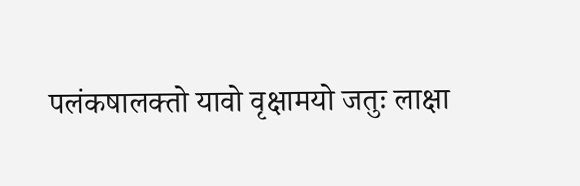पलंकषालक्तो यावो वृक्षामयो जतुः लाक्षा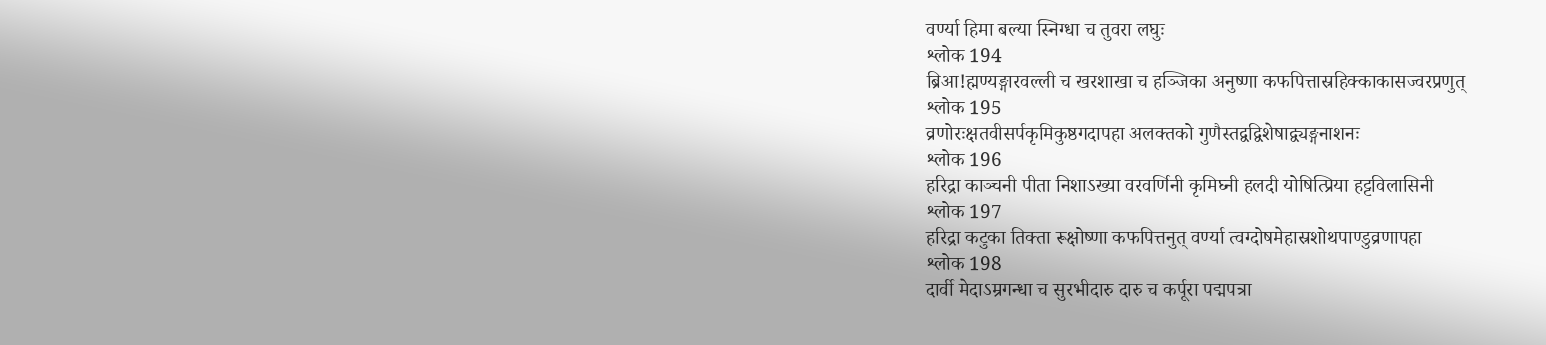वर्ण्या हिमा बल्या स्निग्धा च तुवरा लघुः
श्लोक 194
ब्रिआ!ह्मण्यङ्गारवल्ली च खरशाखा च हञ्जिका अनुष्णा कफपित्तास्रहिक्काकासज्वरप्रणुत्
श्लोक 195
व्रणोरःक्षतवीसर्पकृमिकुष्ठगदापहा अलक्तको गुणैस्तद्वद्विशेषाद्व्यङ्गनाशनः
श्लोक 196
हरिद्रा काञ्चनी पीता निशाऽख्या वरवर्णिनी कृमिघ्नी हलदी योषित्प्रिया हट्टविलासिनी
श्लोक 197
हरिद्रा कटुका तिक्ता रूक्षोष्णा कफपित्तनुत् वर्ण्या त्वग्दोषमेहास्रशोथपाण्डुव्रणापहा
श्लोक 198
दार्वी मेदाऽम्रगन्धा च सुरभीदारु दारु च कर्पूरा पद्मपत्रा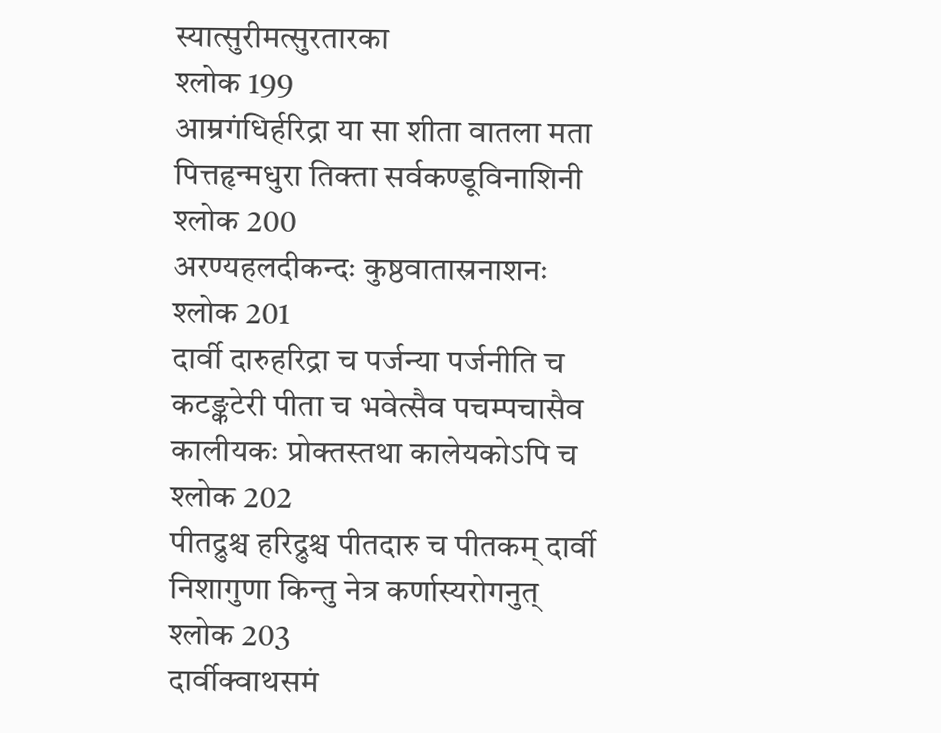स्यात्सुरीमत्सुरतारका
श्लोक 199
आम्रगंधिर्हरिद्रा या सा शीता वातला मता पित्तहृन्मधुरा तिक्ता सर्वकण्डूविनाशिनी
श्लोक 200
अरण्यहलदीकन्दः कुष्ठवातास्रनाशनः
श्लोक 201
दार्वी दारुहरिद्रा च पर्जन्या पर्जनीति च कटङ्कटेरी पीता च भवेत्सैव पचम्पचासैव कालीयकः प्रोक्तस्तथा कालेयकोऽपि च
श्लोक 202
पीतद्रुश्च हरिद्रुश्च पीतदारु च पीतकम् दार्वी निशागुणा किन्तु नेत्र कर्णास्यरोगनुत्
श्लोक 203
दार्वीक्वाथसमं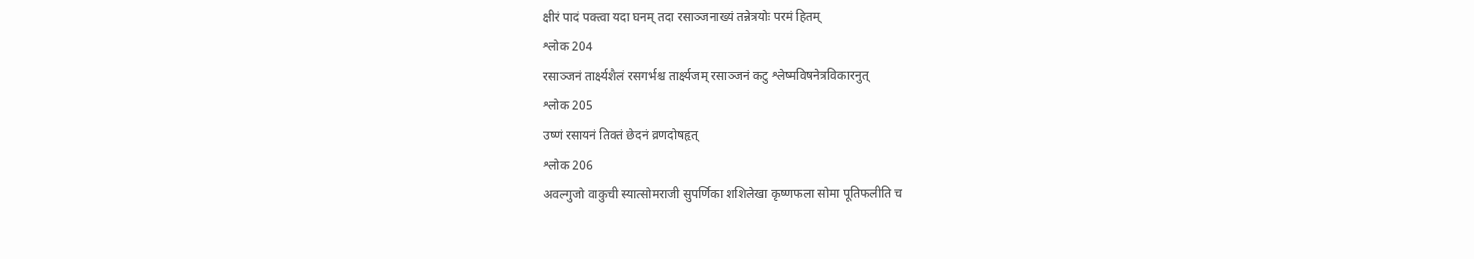क्षीरं पादं पक्त्वा यदा घनम् तदा रसाञ्जनाख्यं तन्नेत्रयोः परमं हितम्
श्लोक 204
रसाञ्जनं तार्क्ष्यशैलं रसगर्भश्च तार्क्ष्यजम् रसाञ्जनं कटु श्लेष्मविषनेत्रविकारनुत्
श्लोक 205
उष्णं रसायनं तिक्तं छेदनं व्रणदोषहृत्
श्लोक 206
अवल्गुजो वाकुची स्यात्सोमराजी सुपर्णिका शशिलेखा कृष्णफला सोमा पूतिफलीति च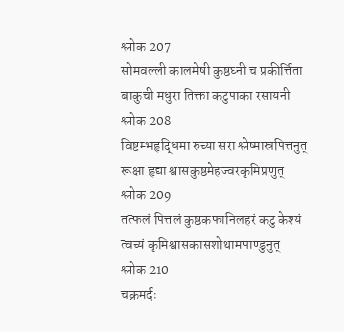श्लोक 207
सोमवल्ली कालमेषी कुष्ठघ्नी च प्रकीर्त्तिता बाकुची मधुरा तिक्ता कटुपाका रसायनी
श्लोक 208
विष्टम्भहृद्धिमा रुच्या सरा श्लेष्मास्रपित्तनुत् रूक्षा हृद्या श्वासकुष्ठमेहज्वरकृमिप्रणुत्
श्लोक 209
तत्फलं पित्तलं कुष्ठकफानिलहरं कटु केश्यं त्वच्यं कृमिश्वासकासशोथामपाण्डुनुत्
श्लोक 210
चक्रमर्दः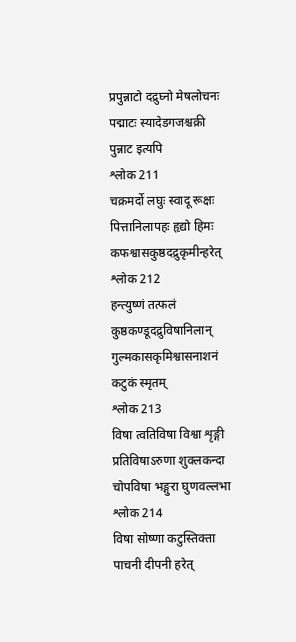प्रपुन्नाटो दद्रुघ्नो मेषलोचनः पद्माटः स्यादेडगजश्चक्री पुन्नाट इत्यपि
श्लोक 211
चक्रमर्दो लघुः स्वादू रूक्षः पित्तानिलापहः हृद्यो हिमः कफश्वासकुष्ठदद्रुकृमीन्हरेत्
श्लोक 212
हन्त्युष्णं तत्फलं कुष्ठकण्डूदद्रुविषानिलान् गुल्मकासकृमिश्वासनाशनं कटुकं स्मृतम्
श्लोक 213
विषा त्वतिविषा विश्वा शृङ्गी प्रतिविषाऽरुणा शुक्लकन्दा चोपविषा भङ्गुरा घुणवल्लभा
श्लोक 214
विषा सोष्णा कटुस्तिक्ता पाचनी दीपनी हरेत्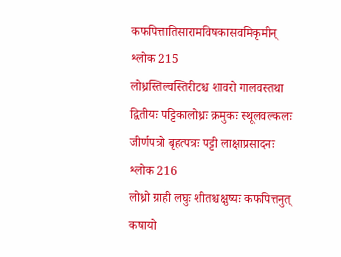कफपित्तातिसारामविषकासवमिकृमीन्
श्लोक 215
लोध्रस्तिल्वस्तिरीटश्च शावरो गालवस्तथा द्वितीयः पट्टिकालोध्रः क्रमुकः स्थूलवल्कलः जीर्णपत्रो बृहत्पत्रः पट्टी लाक्षाप्रसादनः
श्लोक 216
लोध्रो ग्राही लघुः शीतश्चक्षुष्यः कफपित्तनुत् कषायो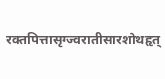रक्तपित्तासृग्ज्वरातीसारशोथहृत्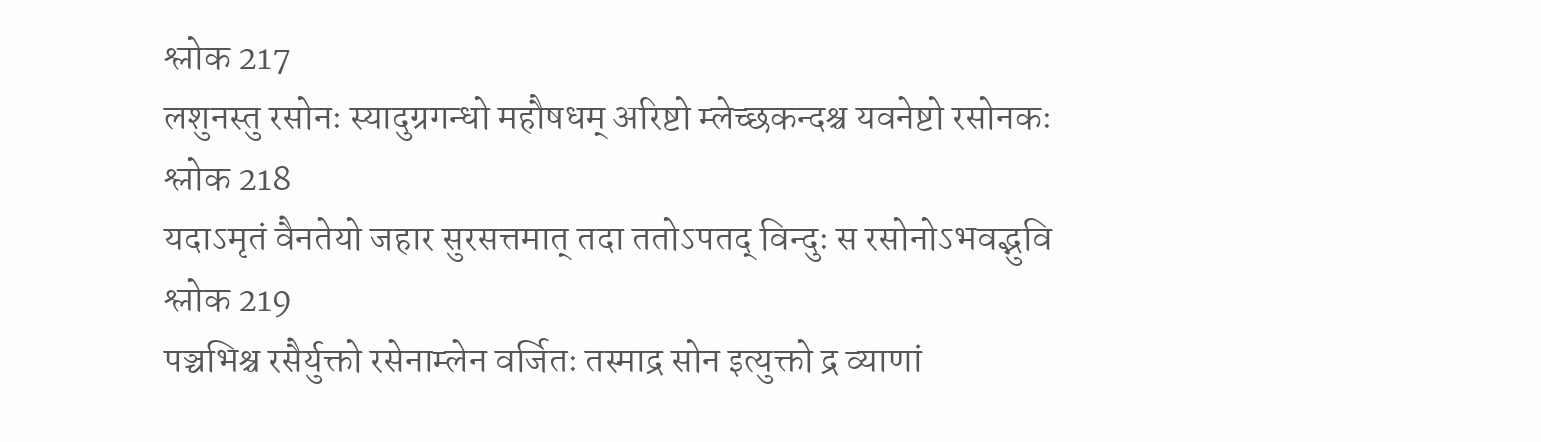श्लोक 217
लशुनस्तु रसोनः स्यादुग्रगन्धो महौषधम् अरिष्टो म्लेच्छकन्दश्च यवनेष्टो रसोनकः
श्लोक 218
यदाऽमृतं वैनतेयो जहार सुरसत्तमात् तदा ततोऽपतद् विन्दुः स रसोनोऽभवद्भुवि
श्लोक 219
पञ्चभिश्च रसैर्युक्तो रसेनाम्लेन वर्जितः तस्माद्र सोन इत्युक्तो द्र व्याणां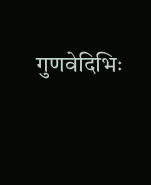गुणवेदिभिः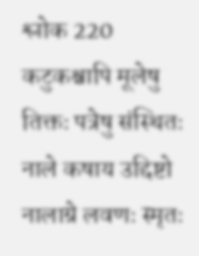श्लोक 220
कटुकश्चापि मूलेषु तिक्तः पत्रेषु संस्थितः नाले कषाय उद्दिष्टो नालाग्रे लवणः स्मृतः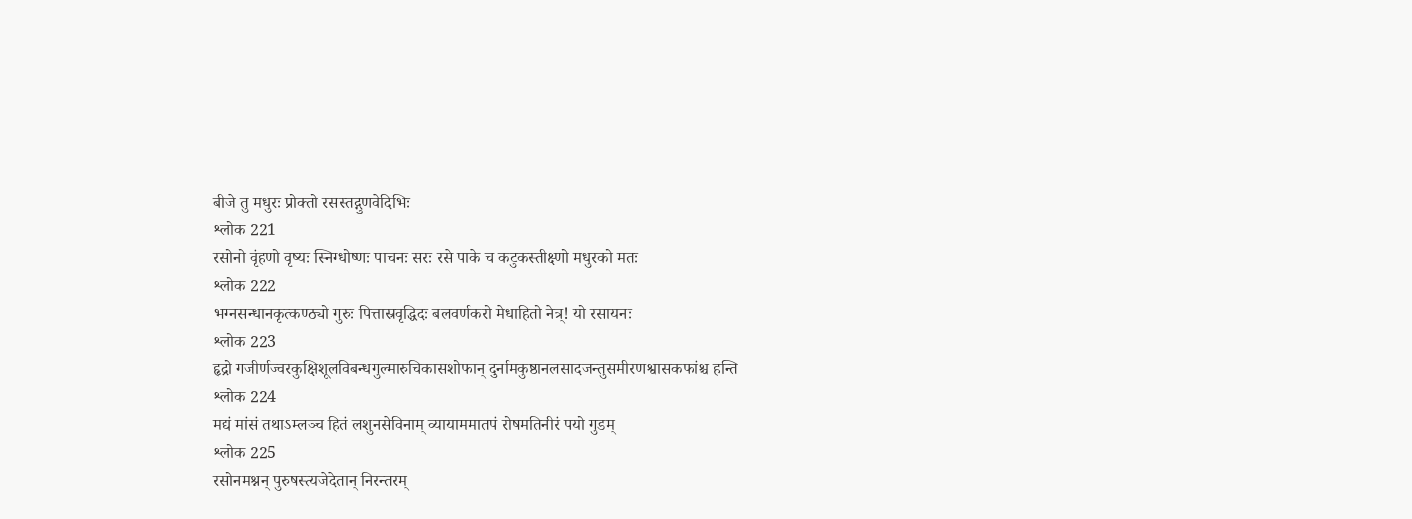बीजे तु मधुरः प्रोक्तो रसस्तद्गुणवेदिभिः
श्लोक 221
रसोनो वृंहणो वृष्यः स्निग्धोष्णः पाचनः सरः रसे पाके च कटुकस्तीक्ष्णो मधुरको मतः
श्लोक 222
भग्नसन्धानकृत्कण्ठ्यो गुरुः पित्तास्रवृद्धिदः बलवर्णकरो मेधाहितो नेत्र्! यो रसायनः
श्लोक 223
हृद्रो गजीर्णज्वरकुक्षिशूलविबन्धगुल्मारुचिकासशोफान् दुर्नामकुष्ठानलसादजन्तुसमीरणश्वासकफांश्च हन्ति
श्लोक 224
मद्यं मांसं तथाऽम्लञ्च हितं लशुनसेविनाम् व्यायाममातपं रोषमतिनीरं पयो गुडम्
श्लोक 225
रसोनमश्नन् पुरुषस्त्यजेदेतान् निरन्तरम्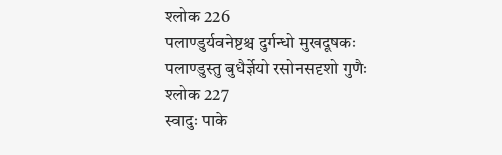श्लोक 226
पलाण्डुर्यवनेष्टश्च दुर्गन्धो मुखदूषकः पलाण्डुस्तु बुधैर्ज्ञेयो रसोनसदृशो गुणैः
श्लोक 227
स्वादुः पाके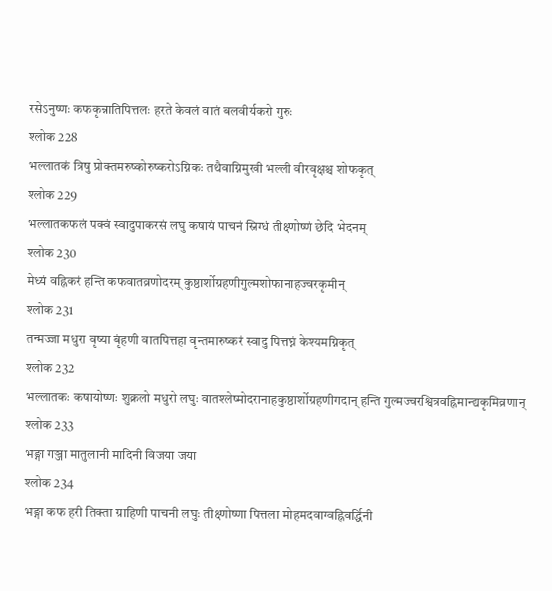रसेऽनुष्णः कफकृन्नातिपित्तलः हरते केवलं वातं बलवीर्यकरो गुरुः
श्लोक 228
भल्लातकं त्रिषु प्रोक्तमरुष्कोरुष्करोऽग्निकः तथैवाग्निमुखी भल्ली वीरवृक्षश्च शोफकृत्
श्लोक 229
भल्लातकफलं पक्वं स्वादुपाकरसं लघु कषायं पाचनं स्निग्धं तीक्ष्णोष्णं छेदि भेदनम्
श्लोक 230
मेध्यं वह्निकरं हन्ति कफवातव्रणोदरम् कुष्ठार्शोग्रहणीगुल्मशोफानाहज्वरकृमीन्
श्लोक 231
तन्मज्जा मधुरा वृष्या बृंहणी वातपित्तहा वृन्तमारुष्करं स्वादु पित्तघ्नं केश्यमग्निकृत्
श्लोक 232
भल्लातकः कषायोष्णः शुक्रलो मधुरो लघुः वातश्लेष्मोदरानाहकुष्ठार्शोग्रहणीगदान् हन्ति गुल्मज्वरश्वित्रवह्निमान्द्यकृमिव्रणान्
श्लोक 233
भङ्गा गञ्जा मातुलानी मादिनी विजया जया
श्लोक 234
भङ्गा कफ हरी तिक्ता ग्राहिणी पाचनी लघुः तीक्ष्णोष्णा पित्तला मोहमदवाग्वह्निवर्द्धिनी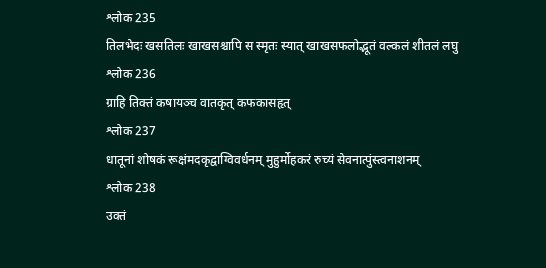श्लोक 235
तिलभेदः खसतिलः खाखसश्चापि स स्मृतः स्यात् खाखसफलोद्भूतं वल्कलं शीतलं लघु
श्लोक 236
ग्राहि तिक्तं कषायञ्च वातकृत् कफकासहृत्
श्लोक 237
धातूनां शोषकं रूक्षंमदकृद्वाग्विवर्धनम् मुहुर्मोहकरं रुच्यं सेवनात्पुंस्त्वनाशनम्
श्लोक 238
उक्तं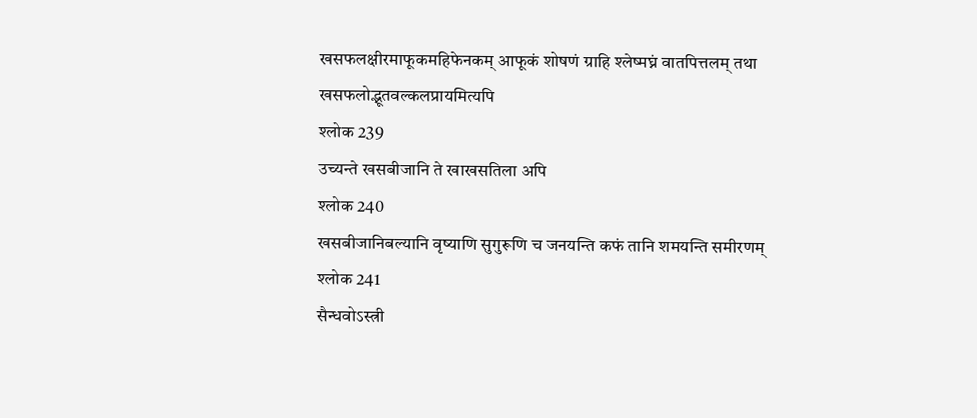खसफलक्षीरमाफूकमहिफेनकम् आफूकं शोषणं ग्राहि श्लेष्मघ्नं वातपित्तलम् तथा खसफलोद्भूतवल्कलप्रायमित्यपि
श्लोक 239
उच्यन्ते खसबीजानि ते खाखसतिला अपि
श्लोक 240
खसबीजानिबल्यानि वृष्याणि सुगुरूणि च जनयन्ति कफं तानि शमयन्ति समीरणम्
श्लोक 241
सैन्धवोऽस्त्री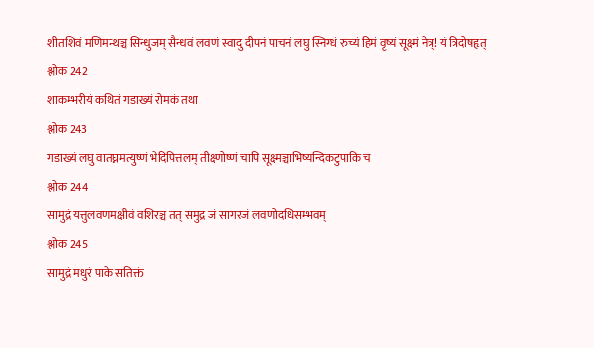शीतशिवं मणिमन्थञ्च सिन्धुजम् सैन्धवं लवणं स्वादु दीपनं पाचनं लघु स्निग्धं रुच्यं हिमं वृष्यं सूक्ष्मं नेत्र्! यं त्रिदोषहृत्
श्लोक 242
शाकम्भरीयं कथितं गडाख्यं रोमकं तथा
श्लोक 243
गडाख्यं लघु वातघ्नमत्युष्णं भेदिपित्तलम् तीक्ष्णोष्णं चापि सूक्ष्मञ्चाभिष्यन्दिकटुपाकि च
श्लोक 244
सामुद्रं यत्तुलवणमक्षीवं वशिरञ्च तत् समुद्र जं सागरजं लवणोदधिसम्भवम्
श्लोक 245
सामुद्रं मधुरं पाके सतिक्तं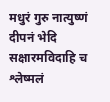मधुरं गुरु नात्युष्णं दीपनं भेदि सक्षारमविदाहि च श्लेष्मलं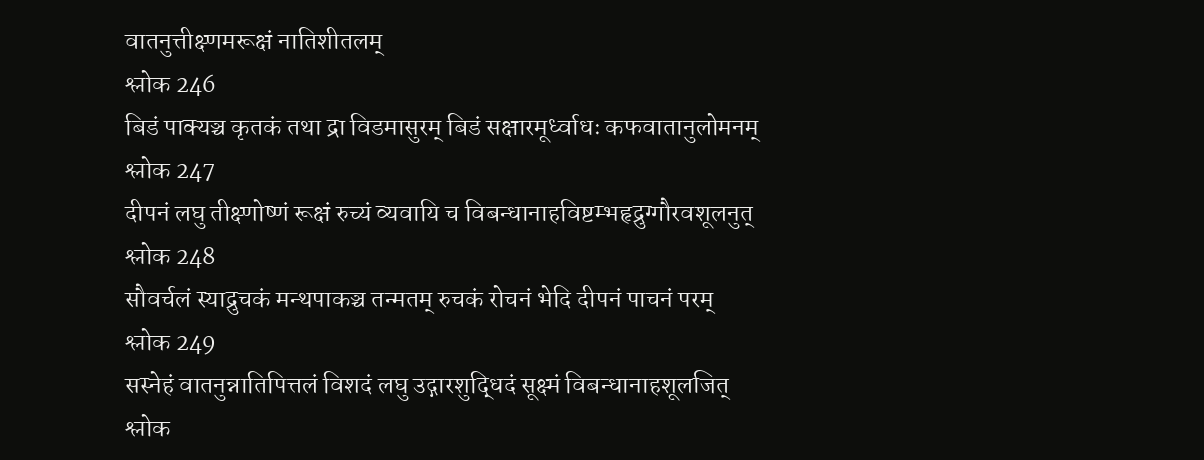वातनुत्तीक्ष्णमरूक्षं नातिशीतलम्
श्लोक 246
बिडं पाक्यञ्च कृतकं तथा द्रा विडमासुरम् बिडं सक्षारमूर्ध्वाधः कफवातानुलोमनम्
श्लोक 247
दीपनं लघु तीक्ष्णोष्णं रूक्षं रुच्यं व्यवायि च विबन्धानाहविष्टम्भहृद्रुग्गौरवशूलनुत्
श्लोक 248
सौवर्चलं स्याद्रुचकं मन्थपाकञ्च तन्मतम् रुचकं रोचनं भेदि दीपनं पाचनं परम्
श्लोक 249
सस्नेहं वातनुन्नातिपित्तलं विशदं लघु उद्गारशुद्धिदं सूक्ष्मं विबन्धानाहशूलजित्
श्लोक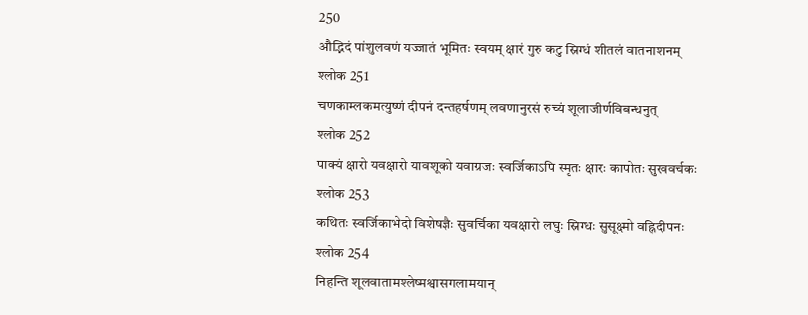250
औद्भिदं पांशुलवणं यज्जातं भूमितः स्वयम् क्षारं गुरु कटु स्निग्धं शीतलं वातनाशनम्
श्लोक 251
चणकाम्लकमत्युष्णं दीपनं दन्तहर्षणम् लवणानुरसं रुच्यं शूलाजीर्णविबन्धनुत्
श्लोक 252
पाक्यं क्षारो यवक्षारो यावशूको यवाग्रजः स्वर्जिकाऽपि स्मृतः क्षारः कापोतः सुखवर्चकः
श्लोक 253
कथितः स्वर्जिकाभेदो विशेषज्ञैः सुवर्चिका यवक्षारो लघुः स्निग्धः सुसूक्ष्मो वह्निदीपनः
श्लोक 254
निहन्ति शूलवातामश्लेष्मश्वासगलामयान्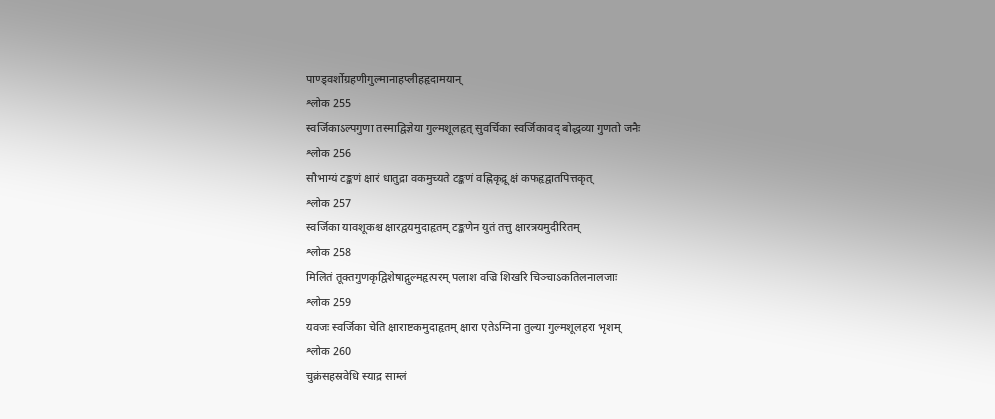पाण्ड्वर्शोग्रहणीगुल्मानाहप्लीहहृदामयान्
श्लोक 255
स्वर्जिकाऽल्पगुणा तस्माद्विज्ञेया गुल्मशूलहृत् सुवर्चिका स्वर्जिकावद् बोद्धव्या गुणतो जनैः
श्लोक 256
सौभाग्यं टङ्कणं क्षारं धातुद्रा वकमुच्यते टङ्कणं वह्निकृद्रू क्षं कफहृद्वातपित्तकृत्
श्लोक 257
स्वर्जिका यावशूकश्च क्षारद्वयमुदाहृतम् टङ्कणेन युतं तत्तु क्षारत्रयमुदीरितम्
श्लोक 258
मिलितं तूक्तगुणकृद्विशेषाद्गुल्महृत्परम् पलाश वज्रि शिखरि चिञ्चाऽकतिलनालजाः
श्लोक 259
यवजः स्वर्जिका चेति क्षाराष्टकमुदाहृतम् क्षारा एतेऽग्निना तुल्या गुल्मशूलहरा भृशम्
श्लोक 260
चुक्रंसहस्रवेधि स्याद्र साम्लं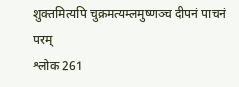शुक्तमित्यपि चुक्रमत्यम्लमुष्णञ्च दीपनं पाचनं परम्
श्लोक 261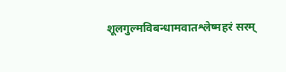शूलगुल्मविबन्धामवातश्लेष्महरं सरम्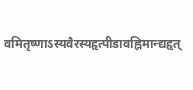वमितृष्णाऽस्यवैरस्यहृत्पीडावह्निमान्द्यहृत्